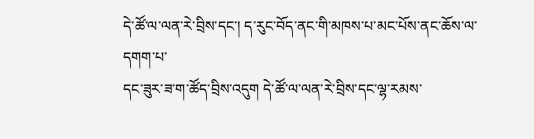དེ་ཚོ་ལ་ལན་རེ་བྲིས་དང་། ད་རུང་བོད་ནང་གི་མཁས་པ་མང་པོས་ནང་ཆོས་ལ་དགག་པ་
དང་ཟུར་ཟ་ག་ཚོད་བྲིས་འདུག དེ་ཚོ་ལ་ལན་རེ་བྲིས་དང་ལྷ་རམས་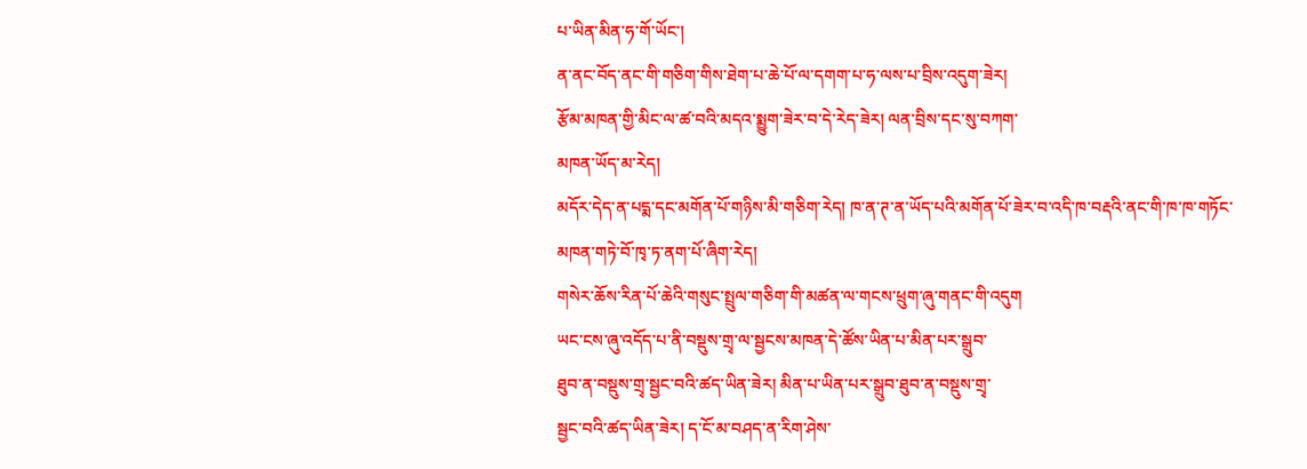པ་ཡིན་མིན་ཧ་གོ་ཡོང་།
ན་ནང་བོད་ནང་གི་གཅིག་གིས་ཐེག་པ་ཆེ་པོ་ལ་དགག་པ་ཧ་ལས་པ་བྲིས་འདུག་ཟེར།
རྩོམ་མཁན་གྱི་མིང་ལ་ཚ་བའི་མདའ་སྨྱུག་ཟེར་བ་དེ་རེད་ཟེར། ལན་བྲིས་དང་སུ་བཀག་
མཁན་ཡོད་མ་རེད།
མདོར་དེད་ན་པདྨ་དང་མགོན་པོ་གཉིས་མི་གཅིག་རེད། ཁ་ན་ཊ་ན་ཡོད་པའི་མགོན་པོ་ཟེར་བ་འདི་ཁ་བརྡའི་ནང་གི་ཁ་ཁ་གཏོང་མཁན་གཏེ་བོ་ཁྭ་ཏ་ནག་པོ་ཞིག་རེད།
གསེར་ཆོས་རིན་པོ་ཆེའི་གསུང་སྤྲུལ་གཅིག་གི་མཚན་ལ་གངས་ཕྲུག་ཞུ་གནང་གི་འདུག
ཡང་ངས་ཞུ་འདོད་པ་ནི་བསྡུས་གྲྭ་ལ་སྦྱངས་མཁན་དེ་ཚོས་ཡིན་པ་མིན་པར་སྒྲུབ་
ཐུབ་ན་བསྡུས་གྲྭ་སྦྱང་བའི་ཚད་ཡིན་ཟེར། མིན་པ་ཡིན་པར་སྒྲུབ་ཐུབ་ན་བསྡུས་གྲྭ་
སྦྱང་བའི་ཚད་ཡིན་ཟེར། ད་ངོ་མ་བཤད་ན་རིག་ཤེས་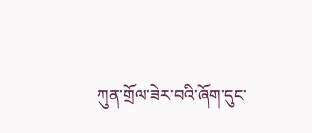ཀུན་གྲོལ་ཟེར་བའི་ཞོག་དུང་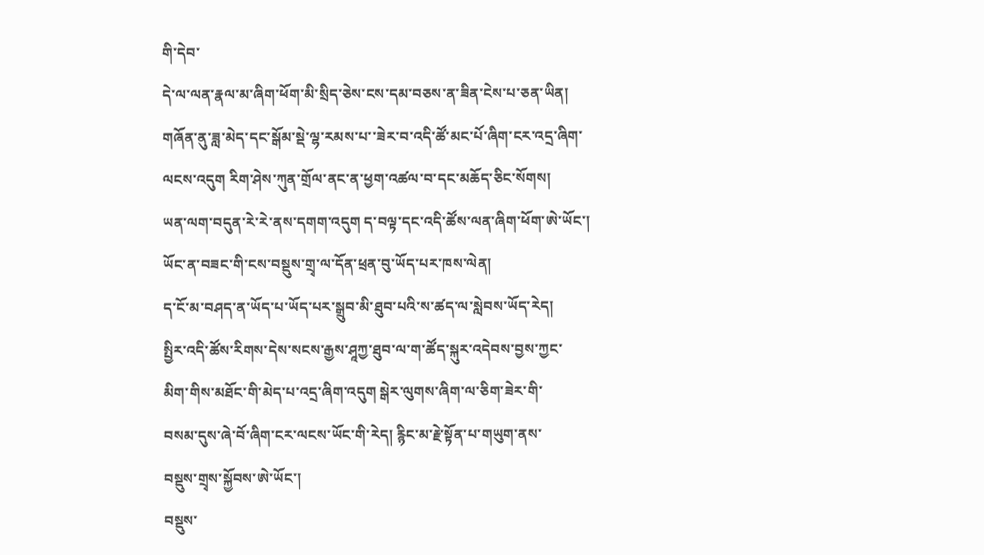གི་དེབ་
དེ་ལ་ལན་རྣལ་མ་ཞིག་ཕོག་མི་སྲིད་ཅེས་ངས་དམ་བཅས་ན་ཟིན་ངེས་པ་ཅན་ཡིན།
གཞོན་ནུ་ཟླ་མེད་དང་སྒོམ་སྡེ་ལྷ་རམས་པ་་ཟེར་བ་འདི་ཚོ་མང་པོ་ཞིག་ངར་འདྲ་ཞིག་
ལངས་འདུག རིག་ཤེས་ཀུན་གྲོལ་ནང་ན་ཕྱག་འཚལ་བ་དང་མཆོད་ཅིང་སོགས།
ཡན་ལག་བདུན་རེ་རེ་ནས་དགག་འདུག ད་བལྟ་དང་འདི་ཚོས་ལན་ཞིག་ཕོག་ཨེ་ཡོང་།
ཡོང་ན་བཟང་གི་ངས་བསྡུས་གྲྭ་ལ་དོན་ཕྲན་བུ་ཡོད་པར་ཁས་ལེན།
ད་ངོ་མ་བཤད་ན་ཡོད་པ་ཡོད་པར་སྒྲུབ་མི་ཐུབ་པའི་ས་ཚད་ལ་སླེབས་ཡོད་རེད།
སྤྱིར་འདི་ཚོས་རིགས་དེས་སངས་རྒྱས་ཤཱཀྱ་ཐུབ་ལ་ག་ཚོད་སྐུར་འདེབས་བྱས་ཀྱང་
མིག་གིས་མཐོང་གི་མེད་པ་འདྲ་ཞིག་འདུག སྒེར་ལུགས་ཞིག་ལ་ཅིག་ཟེར་གི་
བསམ་དུས་ཞེ་བོ་ཞིག་ངར་ལངས་ཡོང་གི་རེད། རྙིང་མ་རྗེ་སྟོན་པ་གཡུག་ནས་
བསྡུས་གྲྭས་སྐྱོབས་ཨེ་ཡོང་།
བསྡུས་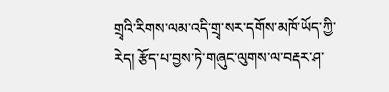གྲྭའི་རིགས་ལམ་འདི་གྲྭ་སར་དགོས་མཁོ་ཡོད་ཀྱི་རེད། རྩོད་པ་བྱས་ཏེ་གཞུང་ལུགས་ལ་བརྡར་ཤ་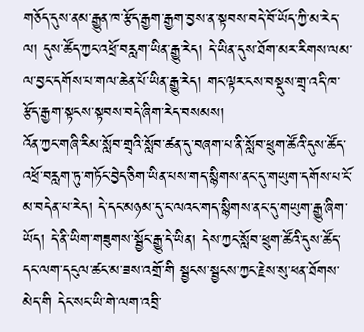གཅོད་དུས་ནམ་རྒྱུན་ཁ་རྩོད་རྒྱག་རྒྱག་བྱས་ན་སྟབས་བདེ་བོ་ཡོད་ཀྱི་མ་རེད་ལ། དུས་ཚོད་ཀྱང་འཕྲོ་བརླག་ཡིན་རྒྱུ་རེད། དེ་ཡིན་དུས་ཐོག་མར་རིགས་ལམ་ལ་བྱང་དགོས་པ་གལ་ཆེན་པོ་ཡིན་རྒྱུ་རེད། གང་ལྟར་ངས་བསྡུས་གྲྭ་འདི་ཁ་རྩོད་རྒྱག་སྟངས་སྟབས་བདེ་ཞིག་རེད་བསམས།
འོན་ཀྱང་གཞི་རིམ་སློབ་གྲྭའི་སློབ་ཚན་དུ་བཞག་པ་ནི་སློབ་ཕྲུག་ཚོའི་དུས་ཚོད་འཕྲོ་བརླག་ཏུ་གཏོང་བྱེད་ཅིག་ཡིན་པས་གད་སྙིགས་ནང་དུ་གཡུག་དགོས་པ་ངོ་མ་བདེན་པ་རེད། དེ་དང་མཉམ་དུ་ང་ལའང་གད་སྙིགས་ནང་དུ་གཡུག་རྒྱུ་ཞིག་ཡོད། དེ་ནི་ཡིག་གཟུགས་སྦྱོང་རྒྱུ་དེ་ཡིན། དེས་ཀྱང་སློབ་ཕྲུག་ཚོའི་དུས་ཚོད་དང་ལག་དངུལ་ཚང་མ་ཟས་འགྲོ་གི སྦྱངས་སྦྱངས་ཀྱང་རྗེས་སུ་ཕན་ཐོགས་མེད་གི དེང་སང་ཡི་གེ་ལག་འབྲི་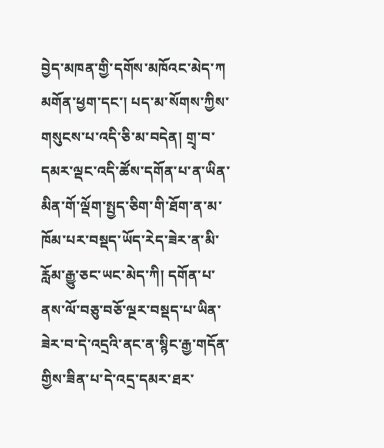བྱེད་མཁན་གྱི་དགོས་མཁོའང་མེད་ཀ
མགོན་ཕྱག་དང་། པད་མ་སོགས་ཀྱིས་གསུངས་པ་འདི་ཅི་མ་བདེན། གྲྭ་བ་དམར་ལྡང་འདི་ཚོས་དགོན་པ་ན་ཡིན་མིན་གོ་ལྡོག་སྤྱད་ཅིག་གི་ཐོག་ན་མ་ཁོམ་པར་བསྡད་ཡོད་རེད་ཟེར་ན་མི་རློམ་རྒྱུ་ཅང་ཡང་མེད་ཀི། དགོན་པ་ནས་ལོ་བཅུ་བཅོ་ལྔར་བསྡད་པ་ཡིན་ཟེར་བ་དེ་འདྲའི་ནང་ན་སྙིང་རྒྱ་གདོན་གྱིས་ཟིན་པ་དེ་འདྲ་དམར་ཐར་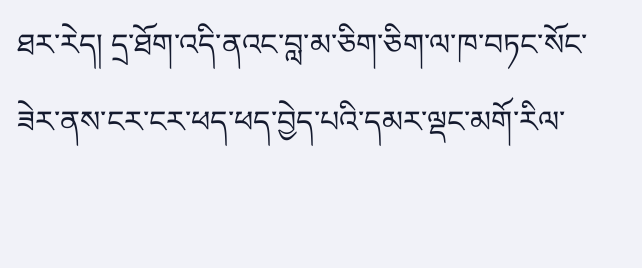ཐར་རེད། དྲ་ཐོག་འདི་ནའང་བླ་མ་ཅིག་ཅིག་ལ་ཁ་བཏང་སོང་ཟེར་ནས་ངར་ངར་ཕད་ཕད་བྱེད་པའི་དམར་ལྡང་མགོ་རིལ་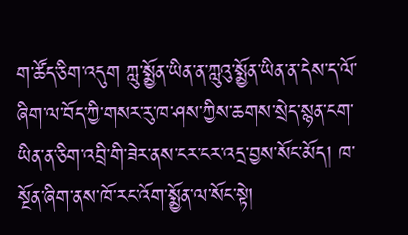ག་ཚོད་ཅིག་འདུག ཀླུ་སྨྱོན་ཡིན་ན་ཀླུའུ་སྨྱོན་ཡིན་ན་དེས་ད་ལོ་ཞིག་ལ་བོད་ཀྱི་གསར་རུ་ཁ་ཤས་ཀྱིས་ཆགས་སྲེད་སྙན་ངག་ཡིན་ན་ཅིག་འབྲི་གི་ཟེར་ནས་ངར་ངར་འདྲ་བྱས་སོང་མོད། ཁ་སྔོན་ཞིག་ནས་ཁོ་རང་འོག་སྨྱོན་ལ་སོང་སྟེ།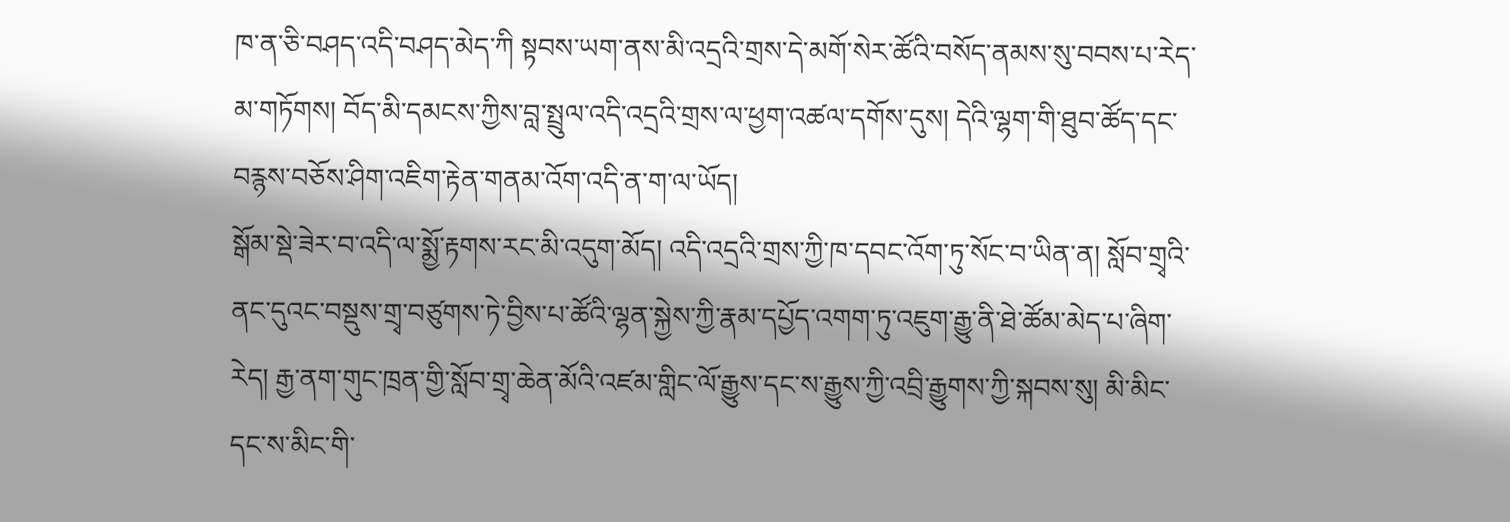ཁ་ན་ཅི་བཤད་འདི་བཤད་མེད་ཀི སྟབས་ཡག་ནས་མི་འདྲའི་གྲས་དེ་མགོ་སེར་ཚོའི་བསོད་ནམས་སུ་བབས་པ་རེད་མ་གཏོགས། བོད་མི་དམངས་ཀྱིས་བླ་སྤྲུལ་འདི་འདྲའི་གྲས་ལ་ཕྱག་འཚལ་དགོས་དུས། དེའི་ལྷག་གི་ཐུབ་ཚོད་དང་བརྙས་བཅོས་ཤིག་འཇིག་རྟེན་གནམ་འོག་འདི་ན་ག་ལ་ཡོད།
སྒོམ་སྡེ་ཟེར་བ་འདི་ལ་སྨྱོ་རྟགས་རང་མི་འདུག་མོད། འདི་འདྲའི་གྲས་ཀྱི་ཁ་དབང་འོག་ཏུ་སོང་བ་ཡིན་ན། སློབ་གྲྭའི་ནང་དུའང་བསྡུས་གྲྭ་བཙུགས་ཏེ་བྱིས་པ་ཚོའི་ལྷན་སྐྱེས་ཀྱི་རྣམ་དཔྱོད་འགག་ཏུ་འཇུག་རྒྱུ་ནི་ཐེ་ཚོམ་མེད་པ་ཞིག་རེད། རྒྱ་ནག་གུང་ཁྲན་གྱི་སློབ་གྲྭ་ཆེན་མོའི་འཛམ་གླིང་ལོ་རྒྱུས་དང་ས་རྒྱུས་ཀྱི་འབྲི་རྒྱུགས་ཀྱི་སྐབས་སུ། མི་མིང་དང་ས་མིང་གི་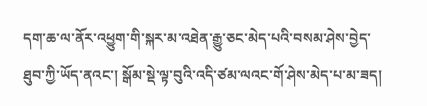དག་ཆ་ལ་ནོར་འཕྱུག་གི་སྐར་མ་འཐེན་རྒྱུ་ཅང་མེད་པའི་བསམ་ཤེས་བྱེད་ཐུབ་ཀྱི་ཡོད་ནའང་། སྒོམ་སྡེ་ལྟ་བུའི་འདི་ཙམ་ལའང་གོ་ཤེས་མེད་པ་མ་ཟད།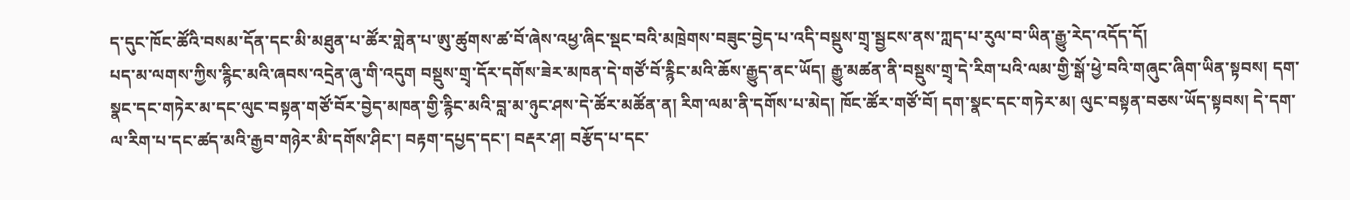ད་དུང་ཁོང་ཚོའི་བསམ་དོན་དང་མི་མཐུན་པ་ཚོར་གླེན་པ་ཨུ་ཚུགས་ཚ་བོ་ཞེས་འཕྱ་ཞིང་སྡང་བའི་མཁྲེགས་བཟུང་བྱེད་པ་འདི་བསྡུས་གྲྭ་སྦྱངས་ནས་ཀླད་པ་རུལ་བ་ཡིན་རྒྱུ་རེད་འདོད་དོ།
པད་མ་ལགས་ཀྱིས་རྙིང་མའི་ཞབས་འདྲེན་ཞུ་གི་འདུག བསྡུས་གྲྭ་དོར་དགོས་ཟེར་མཁན་དེ་གཙོ་བོ་རྙིང་མའི་ཆོས་རྒྱུད་ནང་ཡོད། རྒྱུ་མཚན་ནི་བསྡུས་གྲྭ་དེ་རིག་པའི་ལམ་གྱི་སྒོ་ཕྱེ་བའི་གཞུང་ཞིག་ཡིན་སྟབས། དག་སྣང་དང་གཏེར་མ་དང་ལུང་བསྟན་གཙོ་བོར་བྱེད་མཁན་གྱི་རྙིང་མའི་བླ་མ་ཉུང་ཤས་དེ་ཚོར་མཚོན་ན། རིག་ལམ་ནི་དགོས་པ་མེད། ཁོང་ཚོར་གཙོ་བོ། དག་སྣང་དང་གཏེར་མ། ལུང་བསྟན་བཅས་ཡོད་སྟབས། དེ་དག་ལ་རིག་པ་དང་ཚད་མའི་རྒྱབ་གཉེར་མི་དགོས་ཤིང་། བརྟག་དཔྱད་དང་། བརྡར་ཤ། བརྩོད་པ་དང་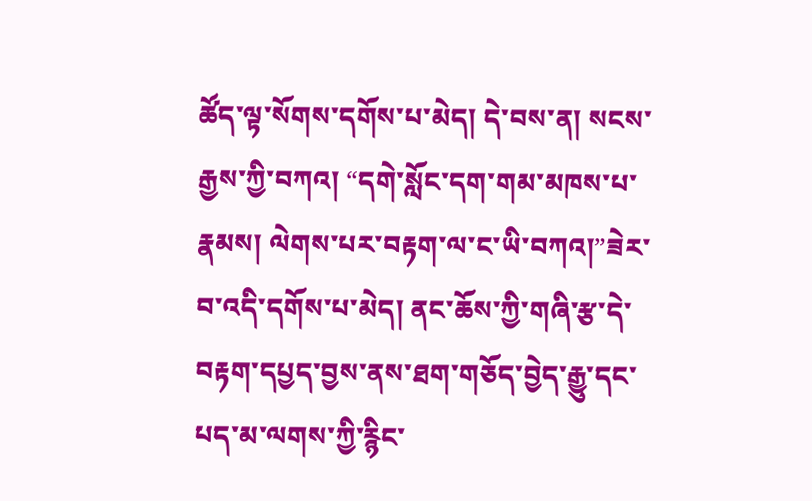ཚོད་ལྟ་སོགས་དགོས་པ་མེད། དེ་བས་ན། སངས་རྒྱས་ཀྱི་བཀའ། “དགེ་སློང་དག་གམ་མཁས་པ་རྣམས། ལེགས་པར་བརྟག་ལ་ང་ཡི་བཀའ།”ཟེར་བ་འདི་དགོས་པ་མེད། ནང་ཆོས་ཀྱི་གཞི་རྩ་དེ་བརྟག་དཔྱད་བྱས་ནས་ཐག་གཅོད་བྱེད་རྒྱུ་དང་པད་མ་ལགས་ཀྱི་རྙིང་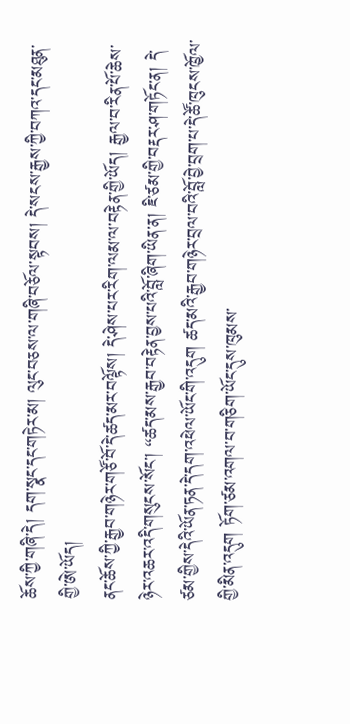ཆོས་ཀྱི་གཞི་དེ། དག་སྣང་དང་གཏེར་མ། ལུང་བཅས་ལ་གཞི་བཅོལ་སྟབས། དེ་སངས་རྒྱས་ཀྱི་བཀའ་དང་མཐུན་གྱི་ཨེ་ཡོད།
ནང་ཆོས་ཀྱི་རྒྱབ་གཉེར་གཙོ་བོ་དེ་ཚད་མར་བལྟོས། དེ་ཤེས་པར་རིག་ལམ་ལ་བརྟེན་གྱི་ཡོད། རྒྱལ་བ་རིན་པོ་ཆེས་ཉེར་འཆར་འདི་གསུངས་སོང་། “ཚད་མས་རྒྱབ་བརྟེན་བྱས་པའི་བློ་ཞིག་ཡིན་ན། ཇི་ཙམ་གྱི་བརྡར་ཤ་གཏོང་ན། དེ་ཙམ་གྱིས་དེའི་ཡོན་ཏན་དེ་དག་འཕེལ་ཡོང་གི་འདུག ཚད་མའི་རྒྱབ་གཉེར་བྲལ་བའི་བློ་བྱེ་བྲག་པ་དེ་ཚོ་ཁུངས་ཁྱོལ་གྱི་མིན་འདུག ཏོག་ཙམ་འགལ་བ་གཅིག་ཡོང་དུས་ཁུམས་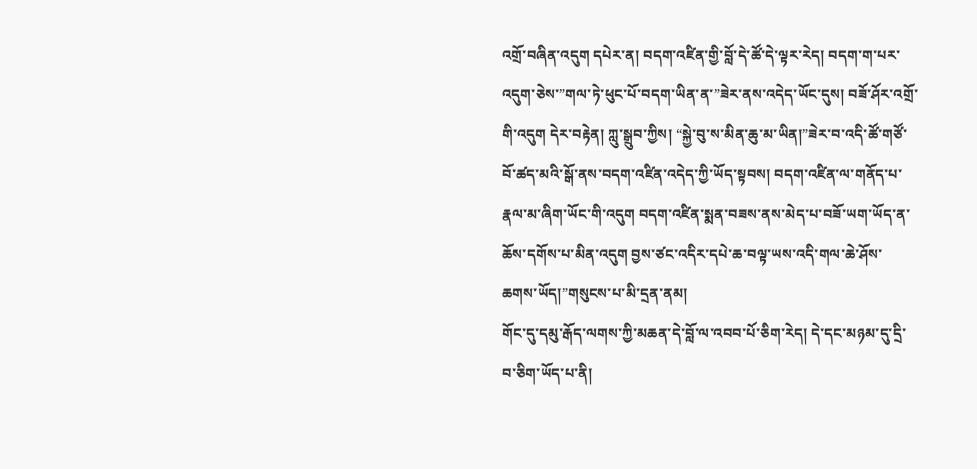འགྲོ་བཞིན་འདུག དཔེར་ན། བདག་འཛིན་གྱི་བློ་དེ་ཚོ་དེ་ལྟར་རེད། བདག་ག་པར་འདུག་ཅེས་”གལ་ཏེ་ཕུང་པོ་བདག་ཡིན་ན་”ཟེར་ནས་འདེད་ཡོང་དུས། བཟོ་ཤོར་འགྲོ་གི་འདུག དེར་བརྟེན། ཀླུ་སྒྲུབ་ཀྱིས། “སྐྱེ་བུ་ས་མིན་ཆུ་མ་ཡིན།”ཟེར་བ་འདི་ཚོ་གཙོ་བོ་ཚད་མའི་སྒོ་ནས་བདག་འཛིན་འདེད་ཀྱི་ཡོད་སྟབས། བདག་འཛིན་ལ་གནོད་པ་རྣལ་མ་ཞིག་ཡོང་གི་འདུག བདག་འཛིན་སྨན་བཟས་ནས་མེད་པ་བཟོ་ཡག་ཡོད་ན་ཆོས་དགོས་པ་མིན་འདུག བྱས་ཙང་འདིར་དཔེ་ཆ་བལྟ་ཡས་འདི་གལ་ཆེ་ཤོས་ཆགས་ཡོད།”གསུངས་པ་མི་དྲན་ནམ།
གོང་དུ་དམུ་རྒོད་ལགས་ཀྱི་མཆན་དེ་བློ་ལ་འབབ་པོ་ཅིག་རེད། དེ་དང་མཉམ་དུ་དྲི་བ་ཅིག་ཡོད་པ་ནི།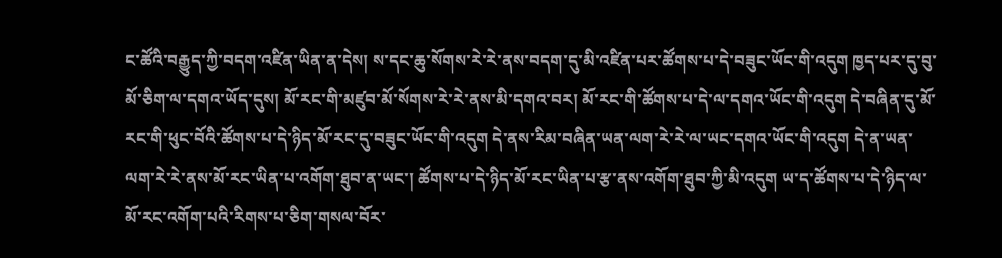ང་ཚོའི་བརྒྱུད་ཀྱི་བདག་འཛིན་ཡིན་ན་དེས། ས་དང་ཆུ་སོགས་རེ་རེ་ནས་བདག་དུ་མི་འཛིན་པར་ཚོགས་པ་དེ་བཟུང་ཡོང་གི་འདུག ཁྱད་པར་དུ་བུ་མོ་ཅིག་ལ་དགའ་ཡོད་དུས། མོ་རང་གི་མཛུབ་མོ་སོགས་རེ་རེ་ནས་མི་དགའ་བར། མོ་རང་གི་ཚོགས་པ་དེ་ལ་དགའ་ཡོང་གི་འདུག དེ་བཞིན་དུ་མོ་རང་གི་ཕུང་བོའི་ཚོགས་པ་དེ་ཉིད་མོ་རང་དུ་བཟུང་ཡོང་གི་འདུག དེ་ནས་རིམ་བཞིན་ཡན་ལག་རེ་རེ་ལ་ཡང་དགའ་ཡོང་གི་འདུག དེ་ན་ཡན་ལག་རེ་རེ་ནས་མོ་རང་ཡིན་པ་འགོག་ཐུབ་ན་ཡང་། ཚོགས་པ་དེ་ཉིད་མོ་རང་ཡིན་པ་རྩ་ནས་འགོག་ཐུབ་ཀྱི་མི་འདུག ཡ་ད་ཚོགས་པ་དེ་ཉིད་ལ་མོ་རང་འགོག་པའི་རིགས་པ་ཅིག་གསལ་བོར་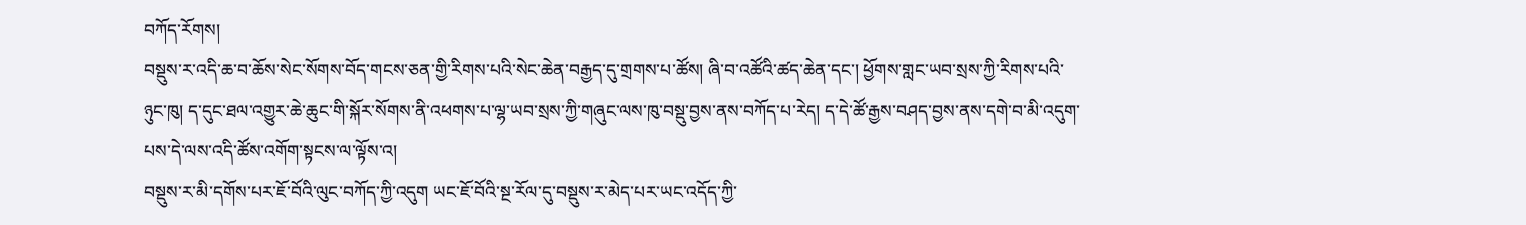བཀོད་རོགས།
བསྡུས་ར་འདི་ཆ་བ་ཆོས་སེང་སོགས་བོད་གངས་ཅན་གྱི་རིགས་པའི་སེང་ཆེན་བརྒྱད་དུ་གྲགས་པ་ཚོས། ཞི་བ་འཚོའི་ཚད་ཆེན་དང་། ཕྱོགས་གླང་ཡབ་སྲས་ཀྱི་རིགས་པའི་ཉུང་ཁུ། ད་དུང་ཐལ་འགྱུར་ཆེ་ཆུང་གི་སྐོར་སོགས་ནི་འཕགས་པ་ལྷ་ཡབ་སྲས་ཀྱི་གཞུང་ལས་ཁུ་བསྡུ་བྱས་ནས་བཀོད་པ་རེད། ད་དེ་ཚོ་རྒྱས་བཤད་བྱས་ནས་དགེ་བ་མི་འདུག་པས་དེ་ལས་འདི་ཚོས་འགོག་སྟངས་ལ་ལྟོས་འ།
བསྡུས་ར་མི་དགོས་པར་ཇོ་བོའི་ལུང་བཀོད་ཀྱི་འདུག ཡང་ཇོ་བོའི་སྔ་རོལ་དུ་བསྡུས་ར་མེད་པར་ཡང་འདོད་ཀྱི་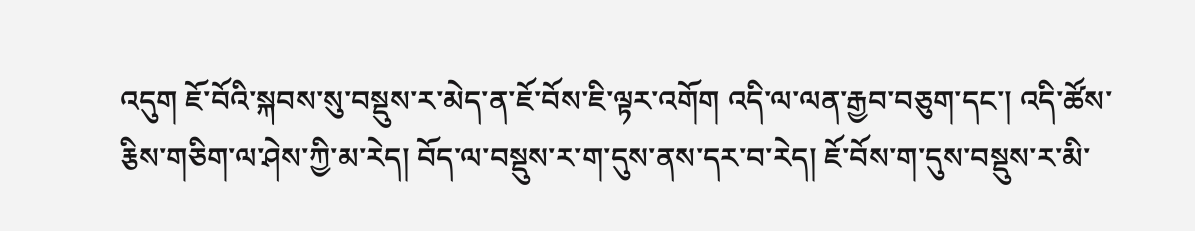འདུག ཇོ་བོའི་སྐབས་སུ་བསྡུས་ར་མེད་ན་ཇོ་བོས་ཇི་ལྟར་འགོག འདི་ལ་ལན་རྒྱབ་བཅུག་དང་། འདི་ཚོས་རྕིས་གཅིག་ལ་ཤེས་ཀྱི་མ་རེད། བོད་ལ་བསྡུས་ར་ག་དུས་ནས་དར་བ་རེད། ཇོ་བོས་ག་དུས་བསྡུས་ར་མི་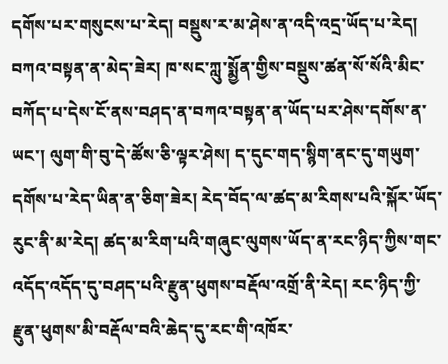དགོས་པར་གསུངས་པ་རེད། བསྡུས་ར་མ་ཤེས་ན་འདི་འདྲ་ཡོད་པ་རེད།
བཀའ་བསྟན་ན་མེད་ཟེར། ཁ་སང་ཀླུ་སྨྱོན་གྱིས་བསྡུས་ཚན་སོ་སོའི་མིང་བཀོད་པ་དེས་ངོ་ནས་བཤད་ན་བཀའ་བསྟན་ན་ཡོད་པར་ཤེས་དགོས་ན་ཡང་། ལུག་གི་བུ་དེ་ཚོས་ཅི་ལྟར་ཤེས། ད་དུང་གད་སྙིག་ནང་དུ་གཡུག་དགོས་པ་རེད་ཡིན་ན་ཅིག་ཟེར། རེད་བོད་ལ་ཚད་མ་རིགས་པའི་སྐོར་ཡོད་རུང་ནི་མ་རེད། ཚད་མ་རིག་པའི་གཞུང་ལུགས་ཡོད་ན་རང་ཉིད་ཀྱིས་གང་འདོད་འདོད་དུ་བཤད་པའི་རྫུན་ཕུགས་བརྡོལ་འགྲོ་ནི་རེད། རང་ཉིད་ཀྱི་རྫུན་ཕུགས་མི་བརྡོལ་བའི་ཆེད་དུ་རང་གི་འཁོར་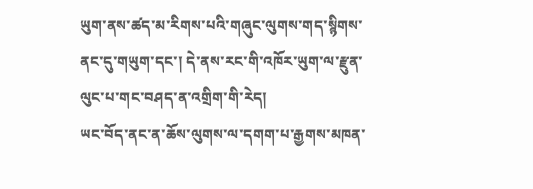ཡུག་ནས་ཚད་མ་རིགས་པའི་གཞུང་ལུགས་གད་སྙིགས་ནང་དུ་གཡུག་དང་། དེ་ནས་རང་གི་འཁོར་ཡུག་ལ་རྫུན་ལུང་པ་གང་བཤད་ན་འགྲིག་གི་རེད།
ཡང་བོད་ནང་ན་ཆོས་ལུགས་ལ་དགག་པ་རྒྱགས་མཁན་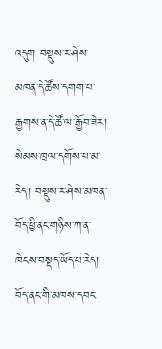འདུག བསྡུས་ར་ཤེས་མཁན་དེ་ཚོས་དགག་པ་རྒྱགས་ན་དེ་ཚོ་ལ་རྒྱོབ་ཟེར། སེམས་ཁྲལ་དགོས་པ་མ་རེད། བསྡུས་ར་ཤེས་མཁན་བོད་ཕྱི་ནང་གཉིས་ཀ་ན་ཁེངས་བསྡད་ཡོད་པ་རེད། བོད་ནང་གི་མཁས་དབང་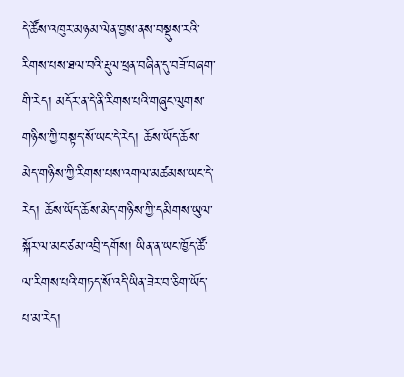དེ་ཚོས་འཁུར་མཉམ་ལེན་བྱས་ནས་བསྡུས་རའི་རིགས་པས་ཐལ་བའི་རྡུལ་ཕྲན་བཞིན་དུ་བཟོ་བཞག་གི་རེད། མདོར་ན་དེ་ནི་རིགས་པའི་གཞུང་ལུགས་གཉིས་ཀྱི་བསྟད་སོ་ཡང་དེ་རེད། ཆོས་ཡོད་ཆོས་མེད་གཉིས་ཀྱི་རིགས་པས་འགལ་མཚམས་ཡང་དེ་རེད། ཆོས་ཡོད་ཆོས་མེད་གཉིས་ཀྱི་དམིགས་ཡུལ་སྐོར་ལ་མང་ཙམ་འབྲི་དགོས། ཡིན་ན་ཡང་ཁྱོད་ཚོ་ལ་རིགས་པའི་གཏད་སོ་འདི་ཡིན་ཟེར་བ་ཅིག་ཡོད་པ་མ་རེད།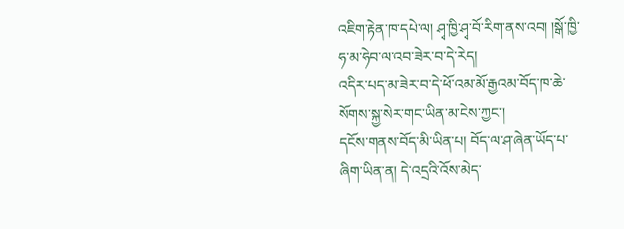འཇིག་རྟེན་ཁ་དཔེ་ལ། ཤྭ་ཁྱི་ཤྭ་བོ་རིག་ནས་འབ། །སྒོ་ཁྱི་ཧ་མ་ཧེབ་ལ་འབ་ཟེར་བ་དེ་རེད།
འདིར་པད་མ་ཟེར་བ་དེ་ཕོ་འམ་མོ་རྒྱའམ་བོད་ཁ་ཆེ་སོགས་སྐྱ་སེར་གང་ཡིན་མ་ངེས་ཀྱང་།
དངོས་གནས་བོད་མི་ཡིན་པ། བོད་ལ་ཤ་ཞེན་ཡོད་པ་ཞིག་ཡིན་ན། དེ་འདྲའི་འོས་མེད་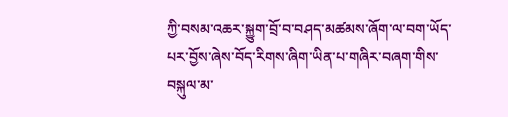ཀྱི་བསམ་འཆར་སྐྱུག་བྲོ་བ་བཤད་མཚམས་ཞོག་ལ་བག་ཡོད་པར་བྱོས་ཞེས་བོད་རིགས་ཞིག་ཡིན་པ་གཞིར་བཞག་གིས་བསྐུལ་མ་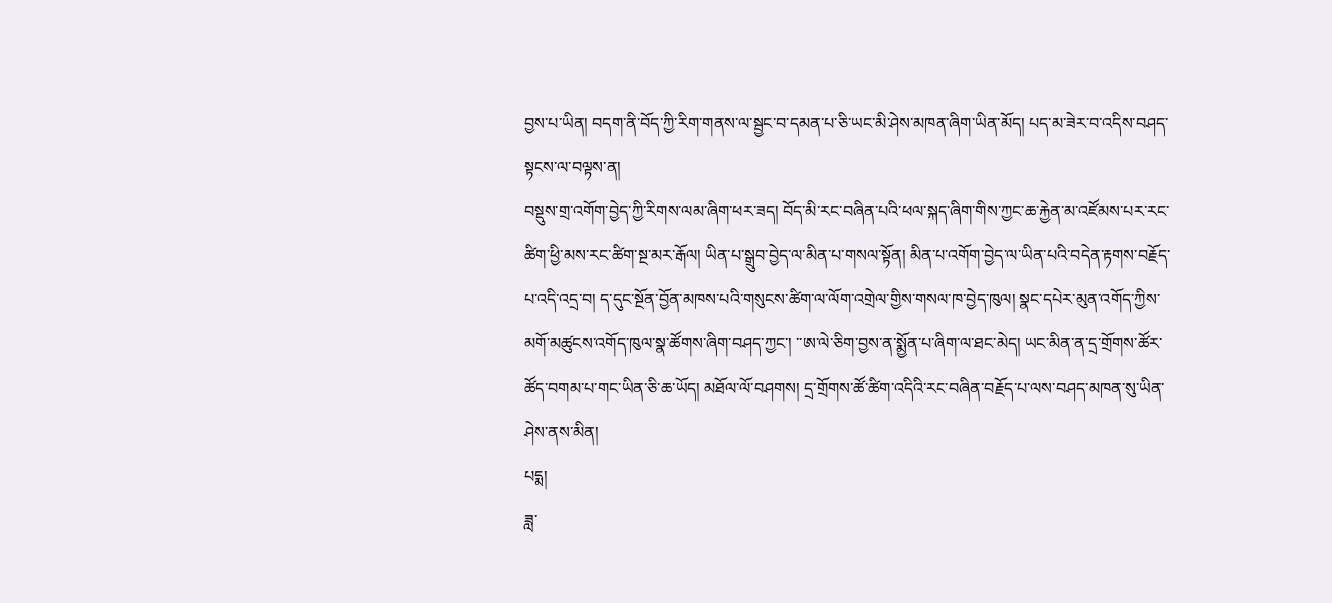བྱས་པ་ཡིན། བདག་ནི་བོད་ཀྱི་རིག་གནས་ལ་སྦྱང་བ་དམན་པ་ཅི་ཡང་མི་ཤེས་མཁན་ཞིག་ཡིན་མོད། པད་མ་ཟེར་བ་འདིས་བཤད་སྟངས་ལ་བལྟས་ན།
བསྡུས་གྲ་འགོག་བྱེད་ཀྱི་རིགས་ལམ་ཞིག་ཕར་ཟད། བོད་མི་རང་བཞིན་པའི་ཕལ་སྐད་ཞིག་གིས་ཀྱང་ཆ་རྐྱེན་མ་འཛོམས་པར་རང་ཚིག་ཕྱི་མས་རང་ཚིག་སྔ་མར་རྒོལ། ཡིན་པ་སྒྲུབ་བྱེད་ལ་མིན་པ་གསལ་སྟོན། མིན་པ་འགོག་བྱེད་ལ་ཡིན་པའི་བདེན་རྟགས་བརྗོད་པ་འདི་འདྲ་བ། ད་དུང་སྔོན་བྱོན་མཁས་པའི་གསུངས་ཚིག་ལ་ལོག་འགྲེལ་གྱིས་གསལ་ཁ་བྱེད་ཁུལ། སྣང་དཔེར་མུན་འགོད་ཀྱིས་མགོ་མཚུངས་འགོད་ཁུལ་སྣ་ཚོགས་ཞིག་བཤད་ཀྱང་། ་་ཨ་ལེ་ཅིག་བྱས་ན་སྨྱོན་པ་ཞིག་ལ་ཐང་མེད། ཡང་མིན་ན་དྲ་གྲོགས་ཚོར་ཚོད་བགམ་པ་གང་ཡིན་ཅི་ཆ་ཡོད། མཐོལ་ལོ་བཤགས། དྲ་གྲོགས་ཚོ་ཚིག་འདིའི་རང་བཞིན་བརྗོད་པ་ལས་བཤད་མཁན་སུ་ཡིན་ཤེས་ནས་མིན།
པདྨ།
ཟླ་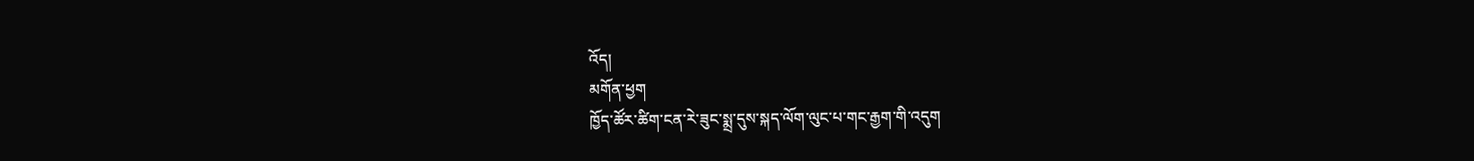འོད།
མགོན་ཕྱག
ཁྱོད་ཚོར་ཚིག་ངན་རེ་ཟུང་སྨྲ་དུས་སྐད་ལོག་ལུང་པ་གང་རྒྱག་གི་འདུག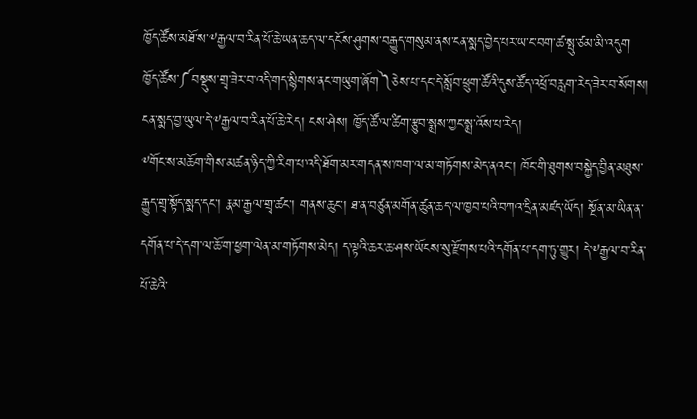ཁྱོད་ཚོས་མཐོ་ས་༸རྒྱལ་བ་རིན་པོ་ཆེ་ཡན་ཆད་ལ་དངོས་ཤུགས་བརྒྱུད་གསུམ་ནས་ངན་སྨད་བྱེད་པར་ཡ་ང་བག་ཚ་སྤུ་ཙམ་མི་འདུག
ཁྱོད་ཚོས་༼བསྡུས་གྲྭ་ཟེར་བ་འདི་གད་སྙིགས་ནང་གཡུག་ཞོག༽ཅེས་པ་དང་དེ་སློབ་ཕྲུག་ཚོའི་དུས་ཚོད་འཕྲོ་བརླག་རེད་ཟེར་བ་སོགས། ངན་སྨད་བྱ་ཡུལ་དེ་༸རྒྱལ་བ་རིན་པོ་ཆེ་རེད། ངས་ཤེས། ཁྱོད་ཚོ་ལ་ཚིག་རྩུབ་སྨྲས་ཀྱང་སྨྲ་འོས་པ་རེད།
༸གོང་ས་མཆོག་གིས་མཚན་ཉིད་ཀྱི་རིག་པ་འདི་ཐོག་མར་གདན་ས་ཁག་ལ་མ་གཏོགས་མེད་ནའང་། ཁོང་གི་ཐུགས་བསྐྱེད་བྱིན་མཐུས་རྒྱུད་གྲྭ་སྟོད་སྨད་དང་། རྣམ་རྒྱལ་གྲྭ་ཚང་། གནས་ཆུང་། ཐ་ན་བཙུན་མགོན་ཚུན་ཆད་ལ་ཁྱབ་པའི་བཀའ་དྲིན་མཛད་ཡོད། སྔོན་མ་ཡིན་ན་དགོན་པ་དེ་དག་ལ་ཆོ་ག་ཕྱག་ལེན་མ་གཏོགས་མེད། ད་ལྟའི་ཆར་ཆ་ཤས་ཡོངས་སུ་རྫོགས་པའི་དགོན་པ་དག་ཏུ་གྱུར། དེ་༸རྒྱལ་བ་རིན་པོ་ཆེའི་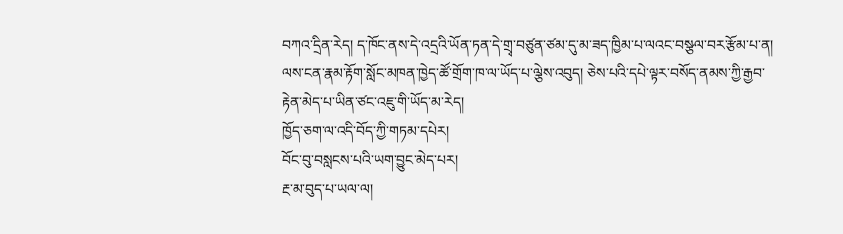བཀའ་དྲིན་རེད། ད་ཁོང་ནས་དེ་འདྲའི་ཡོན་ཏན་དེ་གྲྭ་བཙུན་ཙམ་དུ་མ་ཟད་ཁྱིམ་པ་ལའང་བསྩལ་བར་རྩོམ་པ་ན། ལས་ངན་རྣམ་རྟོག་སློང་མཁན་ཁྱེད་ཚོ་གྲོག་ཁ་ལ་ཡོད་པ་ལྕེས་འབུད། ཅེས་པའི་དཔེ་ལྟར་བསོད་ནམས་ཀྱི་རྒྱབ་རྟེན་མེད་པ་ཡིན་ཙང་འཇུ་གི་ཡོད་མ་རེད།
ཁྱོད་ཅག་ལ་འདི་བོད་ཀྱི་གཏམ་དཔེར།
བོང་བུ་བསླངས་པའི་ཡག་བྱུང་མེད་པར།
རྔ་མ་བུད་པ་ཡལ་ལ།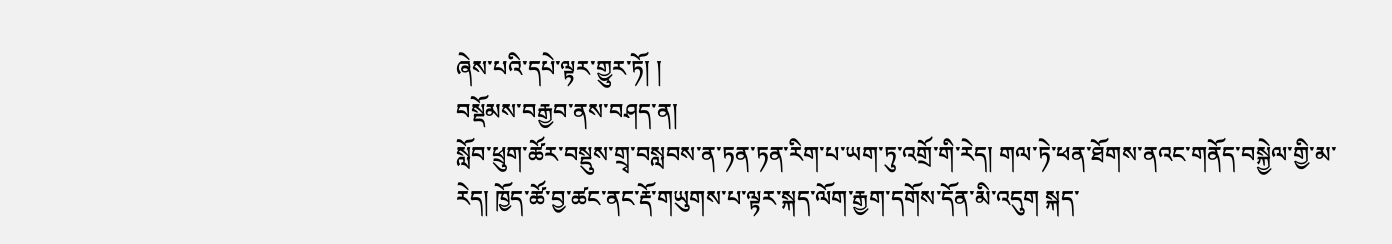ཞེས་པའི་དཔེ་ལྟར་གྱུར་ཏོ། །
བསྡོམས་བརྒྱབ་ནས་བཤད་ན།
སློབ་ཕྲུག་ཚོར་བསྡུས་གྲྭ་བསླབས་ན་ཏན་ཏན་རིག་པ་ཡག་ཏུ་འགྲོ་གི་རེད། གལ་ཏེ་ཕན་ཐོགས་ནའང་གནོད་བསྐྱེལ་གྱི་མ་རེད། ཁྱོད་ཚོ་བྱ་ཚང་ནང་རྡོ་གཡུགས་པ་ལྟར་སྐད་ལོག་རྒྱག་དགོས་དོན་མི་འདུག སྐད་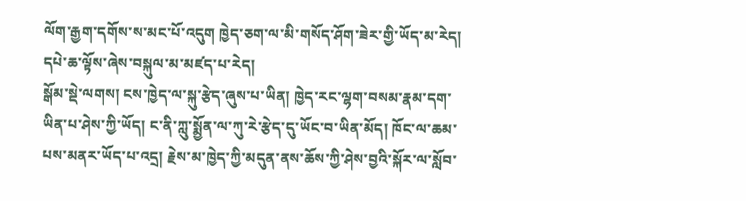ལོག་རྒྱག་དགོས་ས་མང་པོ་འདུག ཁྱེད་ཅག་ལ་མི་གསོད་ཤོག་ཟེར་གྱི་ཡོད་མ་རེད། དཔེ་ཆ་ལྟོས་ཞེས་བསྐུལ་མ་མཛད་པ་རེད།
སྒོམ་སྡེ་ལགས། ངས་ཁྱེད་ལ་སྐུ་རྩེད་ཞུས་པ་ཡིན། ཁྱེད་རང་ལྷག་བསམ་རྣམ་དག་ཡིན་པ་ཤེས་ཀྱི་ཡོད། ང་ནི་ཀླུ་སྨྱོན་ལ་ཀུ་རེ་རྩེད་དུ་ཡོང་བ་ཡིན་མོད། ཁོང་ལ་ཆམ་པས་མནར་ཡོད་པ་འདྲ། རྗེས་མ་ཁྱེད་ཀྱི་མདུན་ནས་ཆོས་ཀྱི་ཤེས་བྱའི་སྐོར་ལ་སློབ་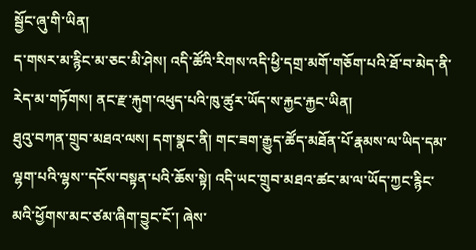སྦྱོང་ཞུ་གི་ཡིན།
ད་གསར་མ་རྙིང་མ་ཅང་མི་ཤེས། འདི་ཚོའི་རིགས་འདི་ཕྱི་དགྲ་མགོ་གཅོག་པའི་ཐོ་བ་མེད་ནི་
རེད་མ་གཏོགས། ནང་རྫ་རྐུག་འཕུད་པའི་ཁུ་ཚུར་ཡོད་ས་རྐྱང་རྐྱང་ཡིན།
ཐུའུ་བཀན་གྲུབ་མཐའ་ལས། དག་སྣང་ནི། གང་ཟག་རྒྱུད་ཚོད་མཐོན་པོ་རྣམས་ལ་ཡིད་དམ་
ལྷག་པའི་ལྷས་་དངོས་བསྟན་པའི་ཆོས་སྟེ། འདི་ཡང་གྲུབ་མཐའ་ཚང་མ་ལ་ཡོད་ཀྱང་རྙིང་
མའི་ཕྱོགས་མང་ཙམ་ཞིག་བྱུང་ངོ་། ཞེས་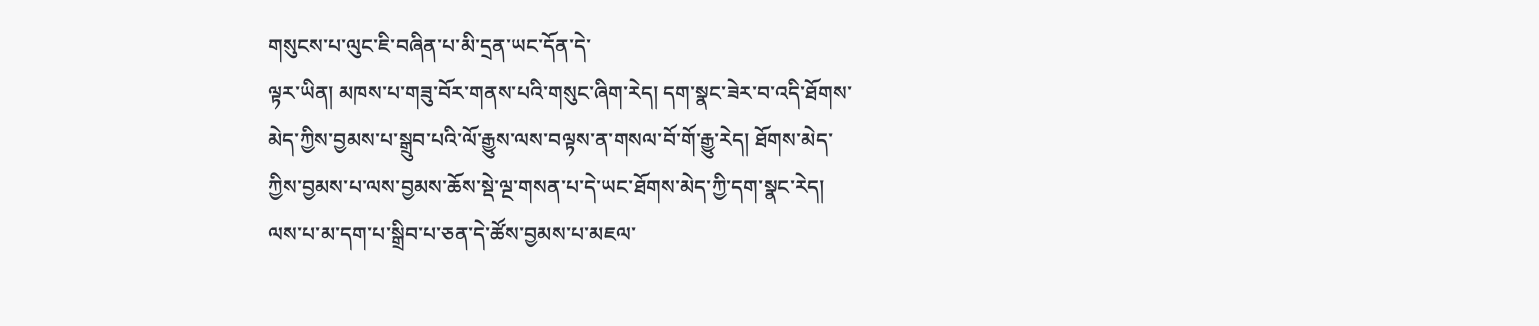གསུངས་པ་ལུང་ཇི་བཞིན་པ་མི་དྲན་ཡང་དོན་དེ་
ལྟར་ཡིན། མཁས་པ་གཟུ་བོར་གནས་པའི་གསུང་ཞིག་རེད། དག་སྣང་ཟེར་བ་འདི་ཐོགས་
མེད་ཀྱིས་བྱམས་པ་སྒྲུབ་པའི་ལོ་རྒྱུས་ལས་བལྟས་ན་གསལ་བོ་གོ་རྒྱུ་རེད། ཐོགས་མེད་
ཀྱིས་བྱམས་པ་ལས་བྱམས་ཆོས་སྡེ་ལྔ་གསན་པ་དེ་ཡང་ཐོགས་མེད་ཀྱི་དག་སྣང་རེད།
ལས་པ་མ་དག་པ་སྒྲིབ་པ་ཅན་དེ་ཚོས་བྱམས་པ་མཇལ་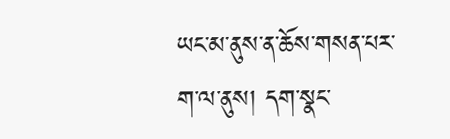ཡང་མ་ནུས་ན་ཆོས་གསན་པར་
ག་ལ་ནུས། དག་སྣང་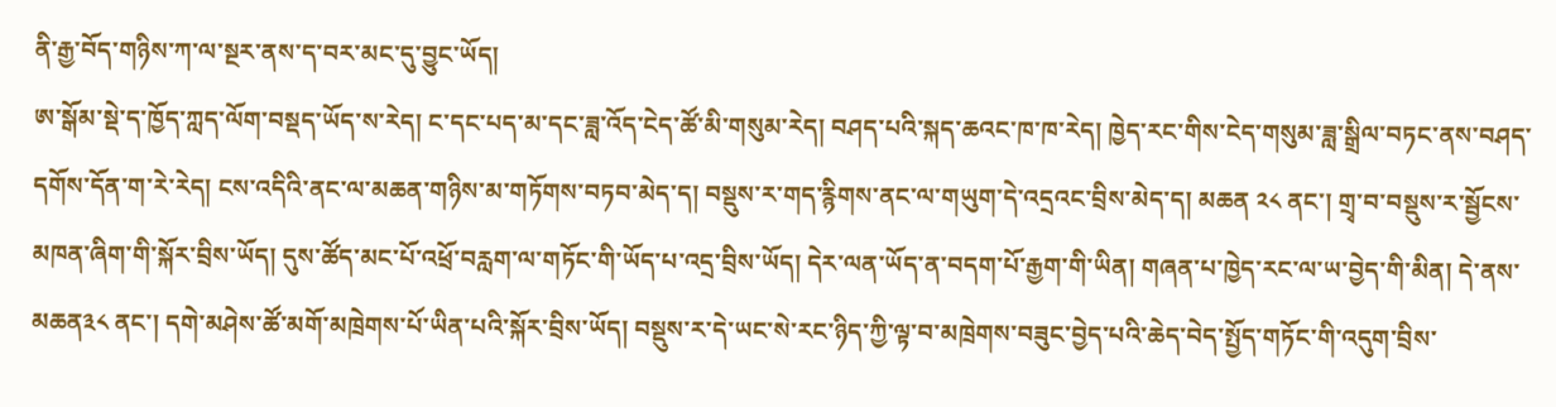ནི་རྒྱ་བོད་གཉིས་ཀ་ལ་སྔར་ནས་ད་བར་མང་དུ་བྱུང་ཡོད།
ཨ་སྒོམ་སྡེ་ད་ཁྱོད་ཀླད་ལོག་བསྡད་ཡོད་ས་རེད། ང་དང་པད་མ་དང་ཟླ་འོད་ངེད་ཚོ་མི་གསུམ་རེད། བཤད་པའི་སྐད་ཆའང་ཁ་ཁ་རེད། ཁྱེད་རང་གིས་ངེད་གསུམ་ཟླ་སྒྲིལ་བཏང་ནས་བཤད་དགོས་དོན་ག་རེ་རེད། ངས་འདིའི་ནང་ལ་མཆན་གཉིས་མ་གཏོགས་བཏབ་མེད་ད། བསྡུས་ར་གད་རྙིགས་ནང་ལ་གཡུག་དེ་འདྲའང་བྲིས་མེད་ད། མཆན ༢༨ ནང་། གྲྭ་བ་བསྡུས་ར་སྦྱོངས་མཁན་ཞིག་གི་སྐོར་བྲིས་ཡོད། དུས་ཚོད་མང་པོ་འཕྲོ་བརླག་ལ་གཏོང་གི་ཡོད་པ་འདྲ་བྲིས་ཡོད། དེར་ལན་ཡོད་ན་བདག་པོ་རྒྱག་གི་ཡིན། གཞན་པ་ཁྱེད་རང་ལ་ཡ་བྱེད་གི་མིན། དེ་ནས་མཆན༣༨ ནང་། དགེ་མཤེས་ཚོ་མགོ་མཁྲེགས་པོ་ཡིན་པའི་སྐོར་བྲིས་ཡོད། བསྡུས་ར་དེ་ཡང་སེ་རང་ཉིད་ཀྱི་ལྟ་བ་མཁྲེགས་བཟུང་བྱེད་པའི་ཆེད་བེད་སྤྱོད་གཏོང་གི་འདུག་བྲིས་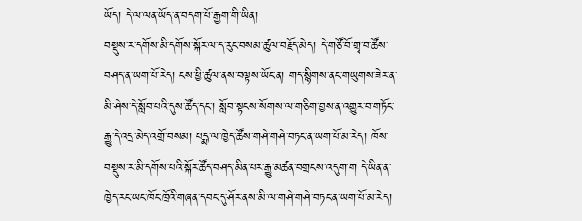ཡོད། དེ་ལ་ལན་ཡོད་ན་བདག་པོ་རྒྱག་གི་ཡིན།
བསྡུས་ར་དགོས་མི་དགོས་སྐོར་ལ་ད་རུང་བསམ་ཚུལ་བརྗོད་མེད། དེ་གཙོ་བོ་གྲྭ་བ་ཚོས་བཤད་ན་ཡག་པོ་རེད། ངས་ཕྱི་ཚུལ་ནས་བལྟས་ཡོང་ན། གད་སྙིགས་ནང་གཡུགས་ཟེར་ན་མི་ཤེས་དེ་སློབ་པའི་དུས་ཚོད་དང་། སློབ་སྟངས་སོགས་ལ་གཅིག་བྱས་ན་འགྱུར་བ་གཏོང་རྒྱུ་དེ་འདྲ་མེད་འགྲོ་བསམ། པདྨ་ལ་ཁྱེད་ཚོས་གཤེ་གཤེ་བཏང་ན་ཡག་པོ་མ་རེད། ཁོས་བསྡུས་ར་མི་དགོས་པའི་སྐོར་ཚོད་བཤད་མིན་པར་རྒྱུ་མཚན་བགྲངས་འདུག་ག དེ་ཡིན་ན་ཁྱེད་རང་ཡང་ཁོང་ཁྲོའི་གཞན་དབང་དུ་ཤོར་ནས་མི་ལ་གཤེ་གཤེ་བཏང་ན་ཡག་པོ་མ་རེད།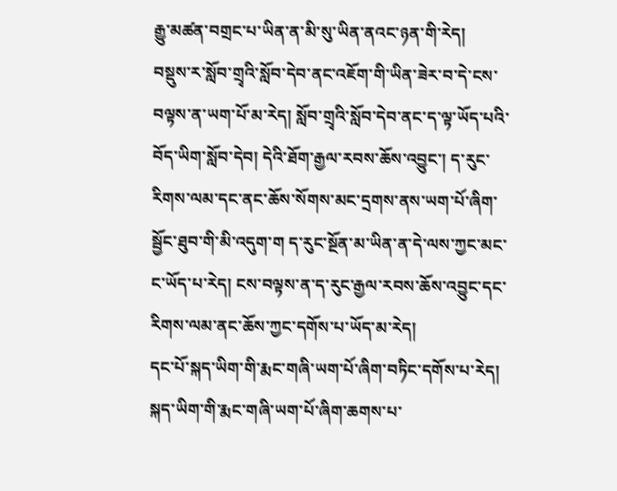རྒྱུ་མཚན་བགྲང་པ་ཡིན་ན་མི་སུ་ཡིན་ནའང་ཉན་གི་རེད།
བསྡུས་ར་སློབ་གྲྭའི་སློབ་དེབ་ནང་འཇོག་གི་ཡིན་ཟེར་བ་དེ་ངས་བལྟས་ན་ཡག་པོ་མ་རེད། སློབ་གྲྭའི་སློབ་དེབ་ནང་ད་ལྟ་ཡོད་པའི་བོད་ཡིག་སློབ་དེབ། དེའི་ཐོག་རྒྱལ་རབས་ཆོས་འབྱུང་། ད་རུང་རིགས་ལམ་དང་ནང་ཆོས་སོགས་མང་དྲགས་ནས་ཡག་པོ་ཞིག་སྦྱོང་ཐུབ་གི་མི་འདུག་ག ད་རུང་སྔོན་མ་ཡིན་ན་དེ་ལས་ཀྱང་མང་ང་ཡོད་པ་རེད། ངས་བལྟས་ན་ད་རུང་རྒྱལ་རབས་ཆོས་འབྱུང་དང་རིགས་ལམ་ནང་ཆོས་ཀྱང་དགོས་པ་ཡོད་མ་རེད།
དང་པོ་སྐད་ཡིག་གི་རྨང་གཞི་ཡག་པོ་ཞིག་བཏིང་དགོས་པ་རེད། སྐད་ཡིག་གི་རྨང་གཞི་ཡག་པོ་ཞིག་ཆགས་པ་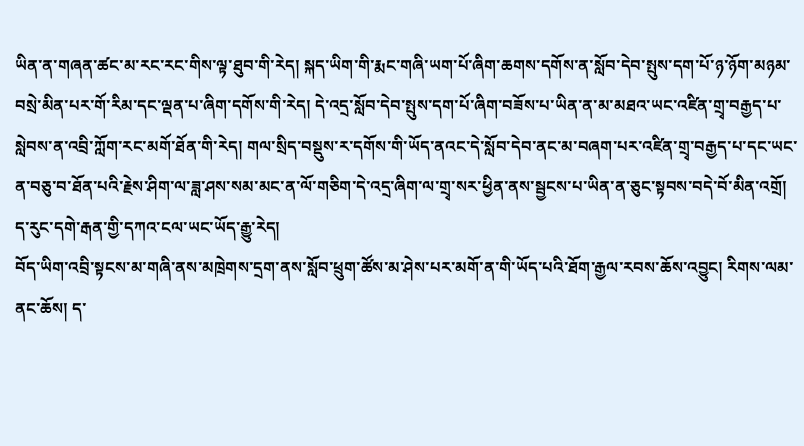ཡིན་ན་གཞན་ཚང་མ་རང་རང་གིས་ལྟ་ཐུབ་གི་རེད། སྐད་ཡིག་གི་རྨང་གཞི་ཡག་པོ་ཞིག་ཆགས་དགོས་ན་སློབ་དེབ་སྤུས་དག་པོ་ཉ་ཉོག་མཉམ་བསྲེ་མིན་པར་གོ་རིམ་དང་ལྡན་པ་ཞིག་དགོས་གི་རེད། དེ་འདྲ་སློབ་དེབ་སྤུས་དག་པོ་ཞིག་བཟོས་པ་ཡིན་ན་མ་མཐའ་ཡང་འཛིན་གྲྭ་བརྒྱད་པ་སླེབས་ན་འབྲི་ཀློག་རང་མགོ་ཐོན་གི་རེད། གལ་སྲིད་བསྡུས་ར་དགོས་གི་ཡོད་ནའང་དེ་སློབ་དེབ་ནང་མ་བཞག་པར་འཛིན་གྲྭ་བརྒྱད་པ་དང་ཡང་ན་བཅུ་བ་ཐོན་པའི་རྗེས་ཤིག་ལ་ཟླ་ཤས་སམ་མང་ན་ལོ་གཅིག་དེ་འདྲ་ཞིག་ལ་གྲྭ་སར་ཕྱིན་ནས་སྦྱངས་པ་ཡིན་ན་ཅུང་སྟབས་བདེ་བོ་མིན་འགྲོ། ད་རུང་དགེ་རྒན་གྱི་དཀའ་ངལ་ཡང་ཡོད་རྒྱུ་རེད།
བོད་ཡིག་འབྲི་སྟངས་མ་གཞི་ནས་མཁྲེགས་དྲག་ནས་སློབ་ཕྲུག་ཚོས་མ་ཤེས་པར་མགོ་ན་གི་ཡོད་པའི་ཐོག་རྒྱལ་རབས་ཆོས་འབྱུང། རིགས་ལམ་ནང་ཆོས། ད་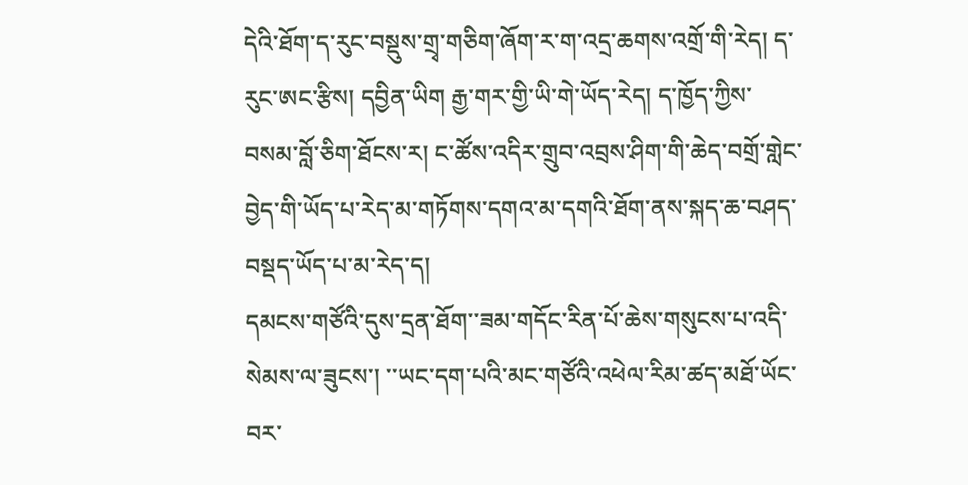དེའི་ཐོག་ད་རུང་བསྡུས་གྲྭ་གཅིག་ཞོག་ར་ག་འདྲ་ཆགས་འགྲོ་གི་རེད། ད་རུང་ཨང་རྩིས། དབྱིན་ཡིག རྒྱ་གར་གྱི་ཡི་གེ་ཡོད་རེད། ད་ཁྱོད་ཀྱིས་བསམ་བློ་ཅིག་ཐོངས་ར། ང་ཚོས་འདིར་གྲུབ་འབྲས་ཤིག་གི་ཆེད་བགྲོ་གླེང་བྱེད་གི་ཡོད་པ་རེད་མ་གཏོགས་དགའ་མ་དགའི་ཐོག་ནས་སྐད་ཆ་བཤད་བསྡད་ཡོད་པ་མ་རེད་ད།
དམངས་གཙོའི་དུས་དྲན་ཐོག་་ཟམ་གདོང་རིན་པོ་ཆེས་གསུངས་པ་འདི་སེམས་ལ་ཟུངས་། ་་ཡང་དག་པའི་མང་གཙོའི་འཕེལ་རིམ་ཚད་མཐོ་ཡོང་བར་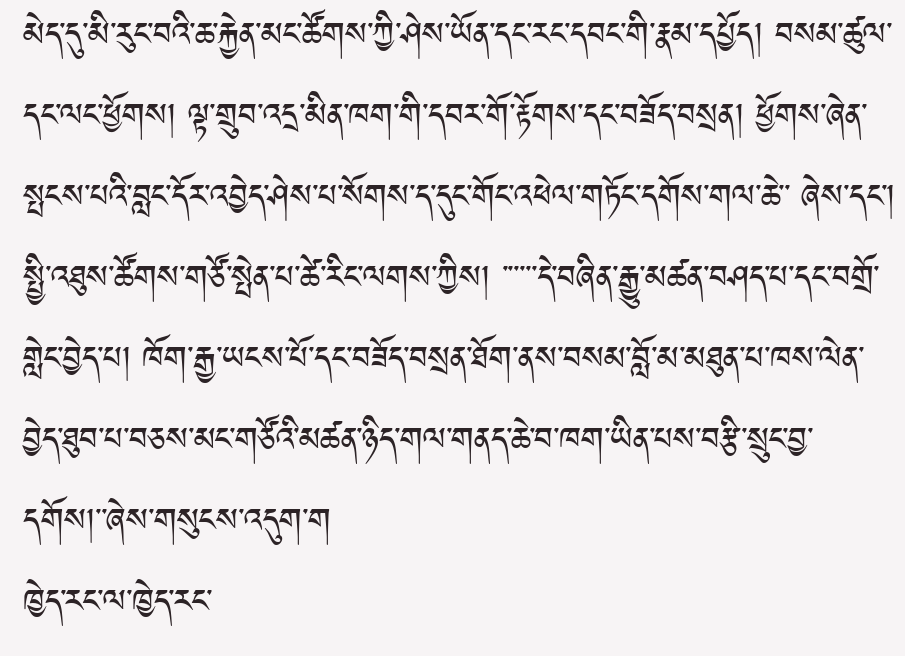མེད་དུ་མི་རུང་བའི་ཆ་རྐྱེན་མང་ཚོགས་ཀྱི་ཤེས་ཡོན་དང་རང་དབང་གི་རྣམ་དཔྱོད། བསམ་ཚུལ་དང་ལང་ཕྱོགས། ལྟ་གྲུབ་འདྲ་མིན་ཁག་གི་དབར་གོ་རྟོགས་དང་བཟོད་བསྲན། ཕྱོགས་ཞེན་སྤངས་པའི་བླང་དོར་འབྱེད་ཤེས་པ་སོགས་ད་དུང་གོང་འཕེལ་གཏོང་དགོས་གལ་ཆེ་་ ཞེས་དང་། སྤྱི་འཐུས་ཚོགས་གཙོ་སྤེན་པ་ཚེ་རིང་ལགས་ཀྱིས། ་་་་་་དེ་བཞིན་རྒྱུ་མཚན་བཤད་པ་དང་བགྲོ་གླེང་བྱེད་པ། ཁོག་རྒྱ་ཡངས་པོ་དང་བཟོད་བསྲན་ཐོག་ནས་བསམ་བློ་མ་མཐུན་པ་ཁས་ལེན་བྱེད་ཐུབ་པ་བཅས་མང་གཙོའི་མཚན་ཉིད་གལ་གནད་ཆེ་བ་ཁག་ཡིན་པས་བརྩི་སྲུང་བྱ་དགོས།་་ཞེས་གསུངས་འདུག་ག
ཁྱེད་རང་ལ་ཁྱེད་རང་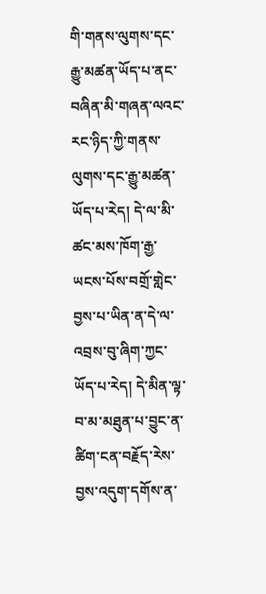གི་གནས་ལུགས་དང་རྒྱུ་མཚན་ཡོད་པ་ནང་བཞིན་མི་གཞན་ལའང་རང་ཉིད་ཀྱི་གནས་ལུགས་དང་རྒྱུ་མཚན་ཡོད་པ་རེད། དེ་ལ་མི་ཚང་མས་ཁོག་རྒྱ་ཡངས་པོས་བགྲོ་གླེང་བྱས་པ་ཡིན་ན་དེ་ལ་འབྲས་བུ་ཞིག་ཀྱང་ཡོད་པ་རེད། དེ་མིན་ལྟ་བ་མ་མཐུན་པ་བྱུང་ན་ཚིག་ངན་བརྗོད་རེས་བྱས་འདུག་དགོས་ན་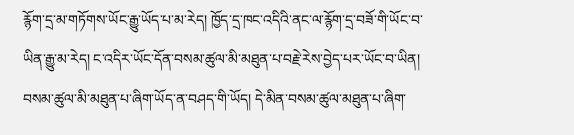རྙོག་དྲ་མ་གཏོགས་ཡོང་རྒྱུ་ཡོད་པ་མ་རེད། ཁྱོད་དྲ་ཁང་འདིའི་ནང་ལ་རྙོག་དྲ་བཟོ་གི་ཡོང་བ་ཡིན་རྒྱུ་མ་རེད། ང་འདིར་ཡོང་དོན་བསམ་ཚུལ་མི་མཐུན་པ་བརྗེ་རེས་བྱེད་པར་ཡོང་བ་ཡིན། བསམ་ཚུལ་མི་མཐུན་པ་ཞིག་ཡོད་ན་བཤད་གི་ཡོད། དེ་མིན་བསམ་ཚུལ་མཐུན་པ་ཞིག་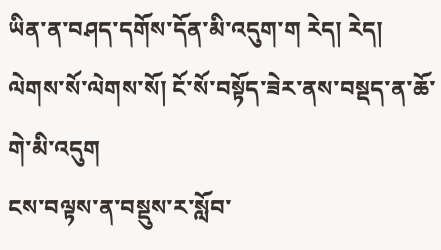ཡིན་ན་བཤད་དགོས་དོན་མི་འདུག་ག རེད། རེད། ལེགས་སོ་ལེགས་སོ། ངོ་སོ་བསྟོད་ཟེར་ནས་བསྡད་ན་ཆོ་གེ་མི་འདུག
ངས་བལྟས་ན་བསྡུས་ར་སློབ་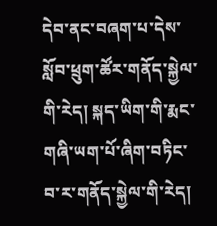དེབ་ནང་བཞག་པ་དེས་སློབ་ཕྲུག་ཚོར་གནོད་སྐྱེལ་གི་རེད། སྐད་ཡིག་གི་རྨང་གཞི་ཡག་པོ་ཞིག་བཏིང་བ་ར་གནོད་སྐྱེལ་གི་རེད།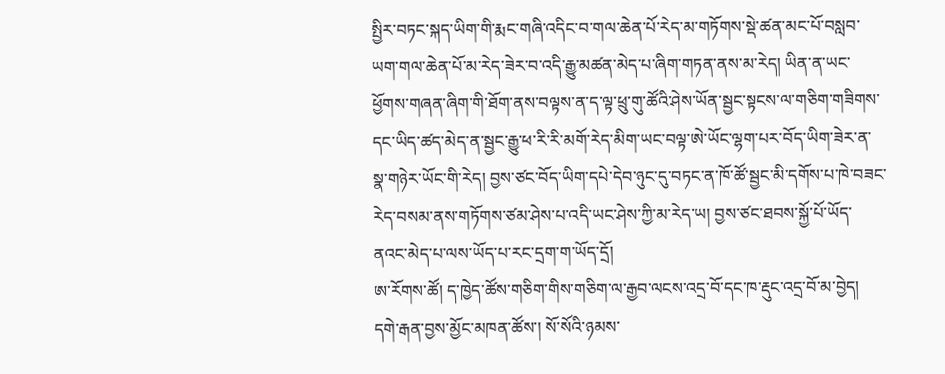སྤྱིར་བཏང་སྐད་ཡིག་གི་རྨང་གཞི་འདིང་བ་གལ་ཆེན་པོ་རེད་མ་གཏོགས་སྡེ་ཚན་མང་པོ་བསླབ་ཡག་གལ་ཆེན་པོ་མ་རེད་ཟེར་བ་འདི་རྒྱུ་མཚན་མེད་པ་ཞིག་གཏན་ནས་མ་རེད། ཡིན་ན་ཡང་ཕྱོགས་གཞན་ཞིག་གི་ཐོག་ནས་བལྟས་ན་ད་ལྟ་ཕྲུ་གུ་ཚོའི་ཤེས་ཡོན་སྦྱང་སྟངས་ལ་གཅིག་གཟིགས་དང་ཡིད་ཚད་མེད་ན་སྦྱང་རྒྱུ་ཕ་རི་རི་མགོ་རེད་མིག་ཡང་བལྟ་ཨེ་ཡོང་ལྷག་པར་བོད་ཡིག་ཟེར་ན་སྣ་གཉེར་ཡོང་གི་རེད། བྱས་ཙང་བོད་ཡིག་དཔེ་དེབ་ཉུང་དུ་བཏང་ན་ཁོ་ཚོ་སྦྱང་མི་དགོས་པ་ཁེ་བཟང་རེད་བསམ་ནས་གཏོགས་ཙམ་ཤེས་པ་འདི་ཡང་ཤེས་ཀྱི་མ་རེད་ཡ། བྱས་ཙང་ཐབས་སྐྱོ་པོ་ཡོད་ནའང་མེད་པ་ལས་ཡོད་པ་རང་དྲག་ག་ཡོད་དྲོ།
ཨ་རོགས་ཚོ། ད་ཁྱེད་ཚོས་གཅིག་གིས་གཅིག་ལ་རྒྱབ་ལངས་འདྲ་བོ་དང་ཁ་རྡུང་འདྲ་བོ་མ་བྱེད།
དགེ་རྒན་བྱས་མྱོང་མཁན་ཚོས་། སོ་སོའི་ཉམས་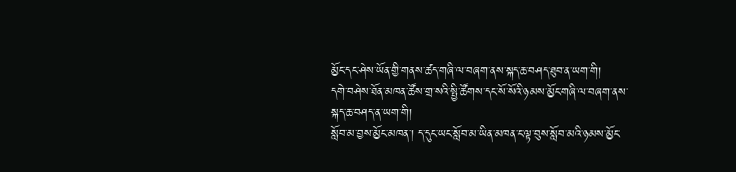མྱོང་དང་ཤེས་ཡོན་གྱི་གནས་ཚད་གཞི་ལ་བཞག་ནས་སྐད་ཆ་བཤད་ཐུབ་ན་ཡག་གི།
དགེ་བཤེས་ཐོན་མཁན་ཚོས་གྲ་སའི་སྤྱི་ཚོགས་དང་སོ་སོའི་ཉམས་མྱོང་གཞི་ལ་བཞག་ནས་སྐད་ཆ་བཤད་ན་ཡག་གི།
སློབ་མ་བྱས་མྱོང་མཁན་། ད་དུང་ཡང་སློབ་མ་ཡིན་མཁན་ང་ལྟ་བུས་སློབ་མའི་ཉམས་མྱོང་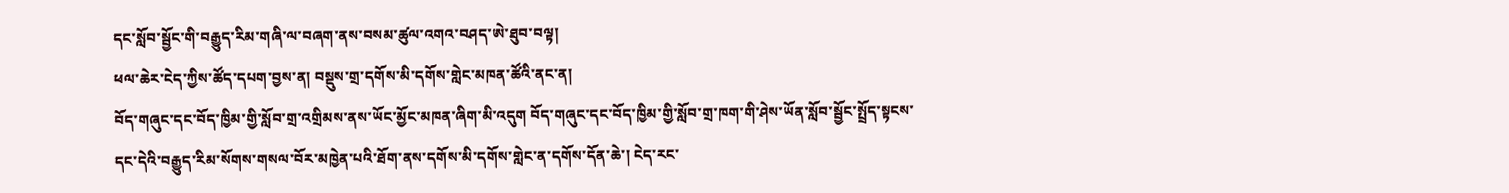དང་སློབ་སྦྱོང་གི་བརྒྱུད་རིམ་གཞི་ལ་བཞག་ནས་བསམ་ཚུལ་འགའ་བཤད་ཨེ་ཐུབ་བལྟ།
ཕལ་ཆེར་ངེད་ཀྱིས་ཚོད་དཔག་བྱས་ན། བསྡུས་གྲ་དགོས་མི་དགོས་གླེང་མཁན་ཚོའི་ནང་ན།
བོད་གཞུང་དང་བོད་ཁྱིམ་གྱི་སློབ་གྲ་འགྲིམས་ནས་ཡོང་མྱོང་མཁན་ཞིག་མི་འདུག བོད་གཞུང་དང་བོད་ཁྱིམ་གྱི་སློབ་གྲ་ཁག་གི་ཤེས་ཡོན་སློབ་སྦྱོང་སྤྲོད་སྟངས་དང་དེའི་བརྒྱུད་རིམ་སོགས་གསལ་བོར་མཁྱེན་པའི་ཐོག་ནས་དགོས་མི་དགོས་གླེང་ན་དགོས་དོན་ཆེ་། ངེད་རང་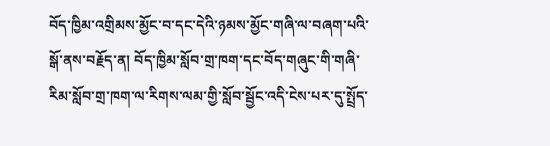བོད་ཁྱིམ་འགྲིམས་མྱོང་བ་དང་དེའི་ཉམས་མྱོང་གཞི་ལ་བཞག་པའི་སྒོ་ནས་བརྗོད་ན། བོད་ཁྱིམ་སློབ་གྲ་ཁག་དང་བོད་གཞུང་གི་གཞི་རིམ་སློབ་གྲ་ཁག་ལ་རིགས་ལམ་གྱི་སློབ་སྦྱོང་འདི་ངེས་པར་དུ་སྤྲོད་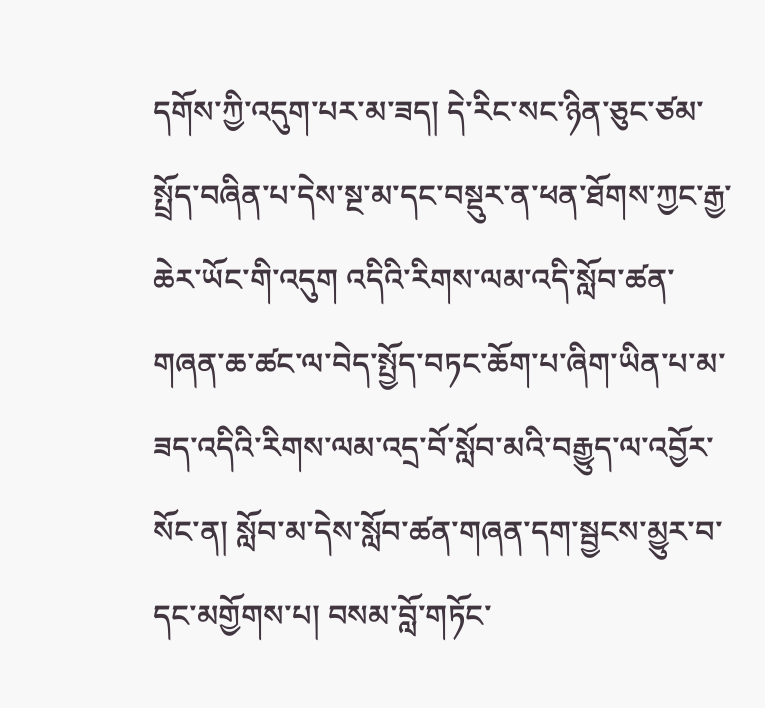དགོས་ཀྱི་འདུག་པར་མ་ཟད། དེ་རིང་སང་ཉིན་ཅུང་ཙམ་སྤྲོད་བཞིན་པ་དེས་སྔ་མ་དང་བསྡུར་ན་ཕན་ཐོགས་ཀྱང་རྒྱ་ཆེར་ཡོང་གི་འདུག འདིའི་རིགས་ལམ་འདི་སློབ་ཚན་གཞན་ཆ་ཚང་ལ་བེད་སྤྱོད་བཏང་ཆོག་པ་ཞིག་ཡིན་པ་མ་ཟད་འདིའི་རིགས་ལམ་འདྲ་བོ་སློབ་མའི་བརྒྱུད་ལ་འབྱོར་སོང་ན། སློབ་མ་དེས་སློབ་ཚན་གཞན་དག་སྦྱངས་མྱུར་བ་དང་མགྱོགས་པ། བསམ་བློ་གཏོང་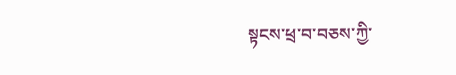སྟངས་ཕྲ་བ་བཅས་ཀྱི་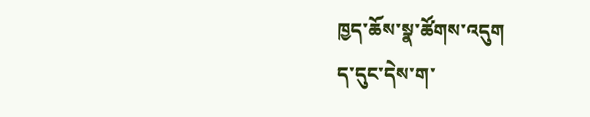ཁྱད་ཆོས་སྣ་ཚོགས་འདུག
ད་དུང་དེས་ག་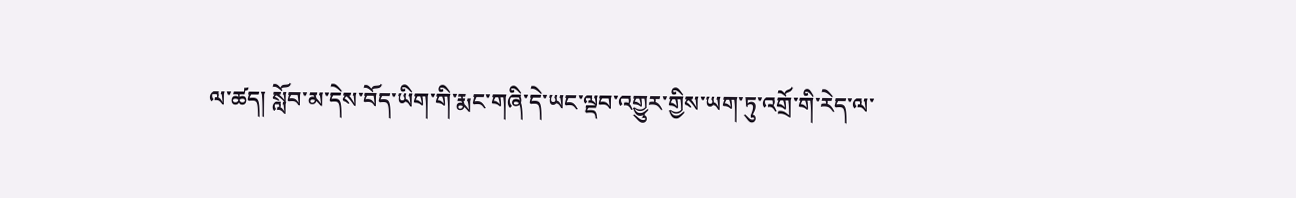ལ་ཚད། སློབ་མ་དེས་བོད་ཡིག་གི་རྨང་གཞི་དེ་ཡང་ལྡབ་འགྱུར་གྱིས་ཡག་ཏུ་འགྲོ་གི་རེད་ལ་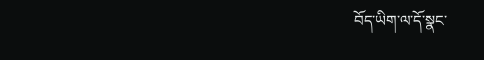བོད་ཡིག་ལ་དོ་སྣང་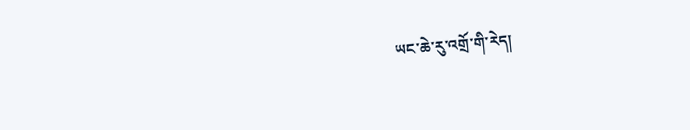ཡང་ཆེ་རུ་འགྲོ་གི་རེད།